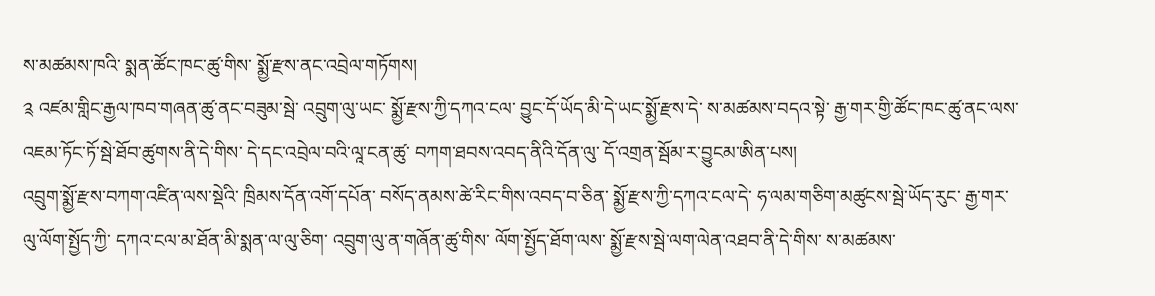ས་མཚམས་ཁའི་ སྨན་ཚོང་ཁང་ཚུ་གིས་ སྨྱོ་རྫས་ནང་འབྲེལ་གཏོགས།
༉ འཛམ་གླིང་རྒྱལ་ཁབ་གཞན་ཚུ་ནང་བཟུམ་སྦེ་ འབྲུག་ལུ་ཡང་ སྨྱོ་རྫས་ཀྱི་དཀའ་ངལ་ བྱུང་དོ་ཡོད་མི་དེ་ཡང་སྨྱོ་རྫས་དེ་ ས་མཚམས་བདའ་སྟེ་ རྒྱ་གར་གྱི་ཚོང་ཁང་ཚུ་ནང་ལས་ འཇམ་ཏོང་ཏོ་སྦེ་ཐོབ་ཚུགས་ནི་དེ་གིས་ དེ་དང་འབྲེལ་བའི་ལཱ་ངན་ཚུ་ བཀག་ཐབས་འབད་ནིའི་དོན་ལུ་ དོ་འགྲན་སྦོམ་ར་བྱུངམ་ཨིན་པས།
འབྲུག་སྨྱོ་རྫས་བཀག་འཛིན་ལས་སྡེའི་ ཁྲིམས་དོན་འགོ་དཔོན་ བསོད་ནམས་ཚེ་རིང་གིས་འབད་བ་ཅིན་ སྨྱོ་རྫས་ཀྱི་དཀའ་ངལ་དེ་ ཧ་ལམ་གཅིག་མཚུངས་སྦེ་ཡོད་རུང་ རྒྱ་གར་ལུ་ལོག་སྤྱོད་ཀྱི་ དཀའ་ངལ་མ་ཐོན་མི་སྨན་ལ་ལུ་ཅིག་ འབྲུག་ལུ་ན་གཞོན་ཚུ་གིས་ ལོག་སྤྱོད་ཐོག་ལས་ སྨྱོ་རྫས་སྦེ་ལག་ལེན་འཐབ་ནི་དེ་གིས་ ས་མཚམས་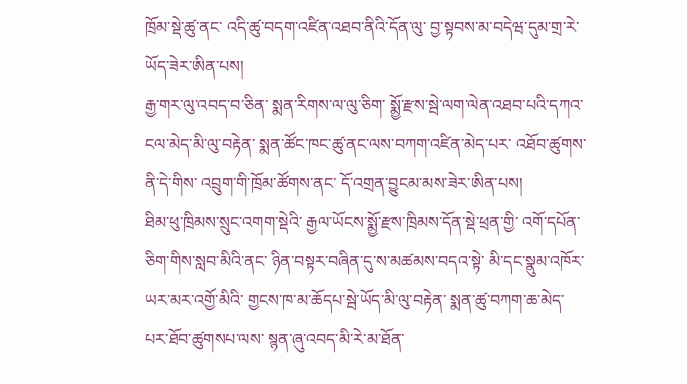ཁྲོམ་སྡེ་ཚུ་ནང་ འདི་ཚུ་བདག་འཛིན་འཐབ་ནིའི་དོན་ལུ་ བྱ་སྟབས་མ་བདེཝ་དུམ་གྲ་རེ་ཡོད་ཟེར་ཨིན་པས།
རྒྱ་གར་ལུ་འབད་བ་ཅིན་ སྨན་རིགས་ལ་ལུ་ཅིག་ སྨྱོ་རྫས་སྦེ་ལག་ལེན་འཐབ་པའི་དཀའ་ངལ་མེད་མི་ལུ་བརྟེན་ སྨན་ཚོང་ཁང་ཚུ་ནང་ལས་བཀག་འཛིན་མེད་པར་ འཐོབ་ཚུགས་ནི་དེ་གིས་ འབྲུག་གི་ཁྲོམ་ཚོགས་ནང་ དོ་འགྲན་བྱུངམ་མས་ཟེར་ཨིན་པས།
ཐིམ་ཕུ་ཁྲིམས་སྲུང་འགག་སྡེའི་ རྒྱལ་ཡོངས་སྨྱོ་རྫས་ཁྲིམས་དོན་སྡེ་ཕྲན་གྱི་ འགོ་དཔོན་ཅིག་གིས་སླབ་མིའི་ནང་ ཉིན་བསྟར་བཞིན་དུ་ས་མཚམས་བདའ་སྟེ་ མི་དང་སྣུམ་འཁོར་ཡར་མར་འགྱོ་མིའི་ གྱངས་ཁ་མ་ཆོདཔ་སྦེ་ཡོད་མི་ལུ་བརྟེན་ སྨན་ཚུ་བཀག་ཆ་མེད་པར་ཐོབ་ཚུགསཔ་ལས་ སྙན་ཞུ་འབད་མི་རེ་མ་ཐོན་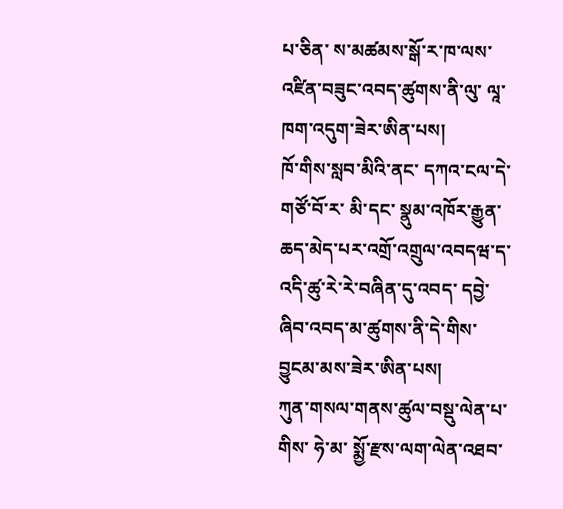པ་ཅིན་ ས་མཚམས་སྒོ་ར་ཁ་ལས་ འཛིན་བཟུང་འབད་ཚུགས་ནི་ལུ་ ལཱ་ཁག་འདུག་ཟེར་ཨིན་པས།
ཁོ་གིས་སླབ་མིའི་ནང་ དཀའ་ངལ་དེ་ གཙོ་བོ་ར་ མི་དང་ སྣུམ་འཁོར་རྒྱུན་ཆད་མེད་པར་འགྲོ་འགྲུལ་འབདཝ་ད་ འདི་ཚུ་རེ་རེ་བཞིན་དུ་འབད་ དབྱེ་ཞིབ་འབད་མ་ཚུགས་ནི་དེ་གིས་ བྱུངམ་མས་ཟེར་ཨིན་པས།
ཀུན་གསལ་གནས་ཚུལ་བསྡུ་ལེན་པ་གིས་ ཧེ་མ་ སྨྱོ་རྫས་ལག་ལེན་འཐབ་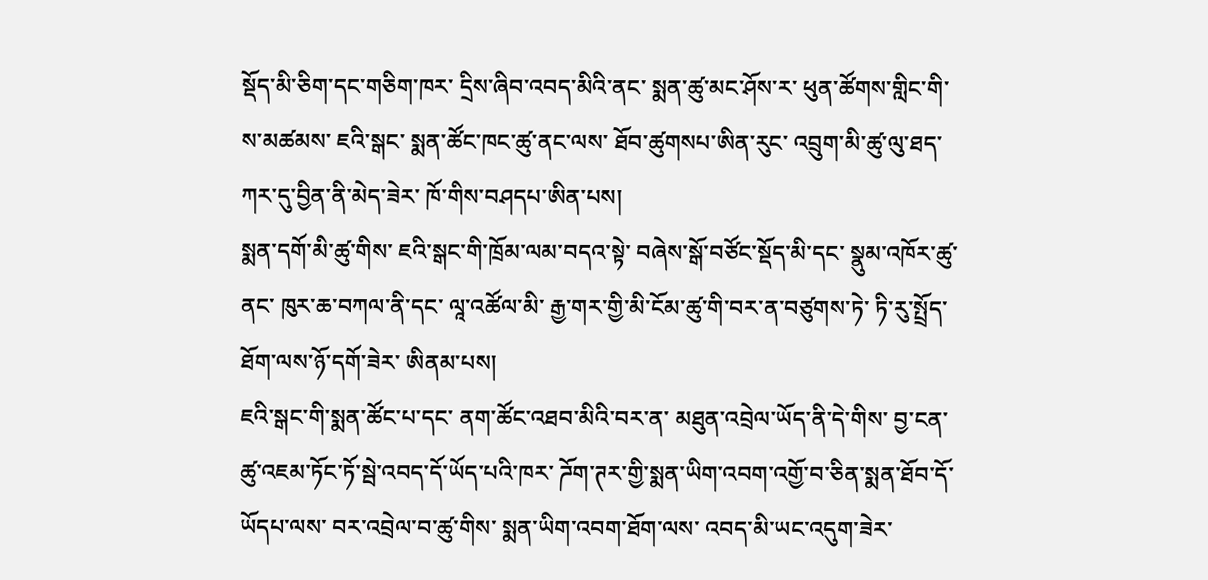སྡོད་མི་ཅིག་དང་གཅིག་ཁར་ དྲིས་ཞིབ་འབད་མིའི་ནང་ སྨན་ཚུ་མང་ཤོས་ར་ ཕུན་ཚོགས་གླིང་གི་ས་མཚམས་ ཇའི་སྒང་ སྨན་ཚོང་ཁང་ཚུ་ནང་ལས་ ཐོབ་ཚུགསཔ་ཨིན་རུང་ འབྲུག་མི་ཚུ་ལུ་ཐད་ཀར་དུ་བྱིན་ནི་མེད་ཟེར་ ཁོ་གིས་བཤདཔ་ཨིན་པས།
སྨན་དགོ་མི་ཚུ་གིས་ ཇའི་སྒང་གི་ཁྲོམ་ལམ་བདའ་སྟེ་ བཞེས་སྒོ་བཙོང་སྡོད་མི་དང་ སྣུམ་འཁོར་ཚུ་ནང་ ཁུར་ཆ་བཀལ་ནི་དང་ ལཱ་འཚོལ་མི་ རྒྱ་གར་གྱི་མི་ངོམ་ཚུ་གི་བར་ན་བཙུགས་ཏེ་ ཏི་རུ་སྤྲོད་ཐོག་ལས་ཉོ་དགོ་ཟེར་ ཨིནམ་པས།
ཇའི་སྒང་གི་སྨན་ཚོང་པ་དང་ ནག་ཚོང་འཐབ་མིའི་བར་ན་ མཐུན་འབྲེལ་ཡོད་ནི་དེ་གིས་ བྱ་ངན་ཚུ་འཇམ་ཏོང་ཏོ་སྦེ་འབད་དོ་ཡོད་པའི་ཁར་ ཌོག་ཊར་གྱི་སྨན་ཡིག་འབག་འགྱོ་བ་ཅིན་སྨན་ཐོབ་དོ་ཡོདཔ་ལས་ བར་འབྲེལ་བ་ཚུ་གིས་ སྨན་ཡིག་འབག་ཐོག་ལས་ འབད་མི་ཡང་འདུག་ཟེར་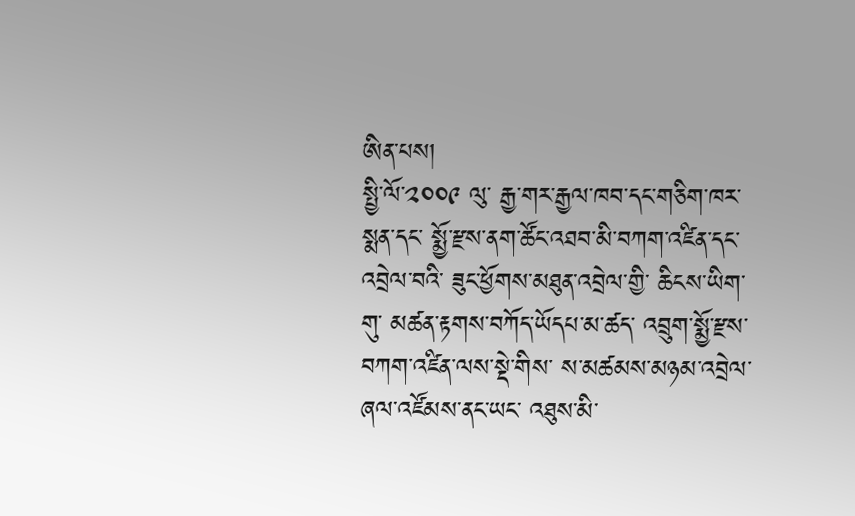ཨིན་པས།
སྤྱི་ལོ་༢༠༠༩ ལུ་ རྒྱ་གར་རྒྱལ་ཁབ་དང་གཅིག་ཁར་ སྨན་དང་ སྨྱོ་རྫས་ནག་ཚོང་འཐབ་མི་བཀག་འཛིན་དང་འབྲེལ་བའི་ ཟུང་ཕྱོགས་མཐུན་འབྲེལ་གྱི་ ཆིངས་ཡིག་གུ་ མཚན་རྟགས་བཀོད་ཡོདཔ་མ་ཚད་ འབྲུག་སྨྱོ་རྫས་བཀག་འཛིན་ལས་སྡེ་གིས་ ས་མཚམས་མཉམ་འབྲེལ་ཞལ་འཛོམས་ནང་ཡང་ འཐུས་མི་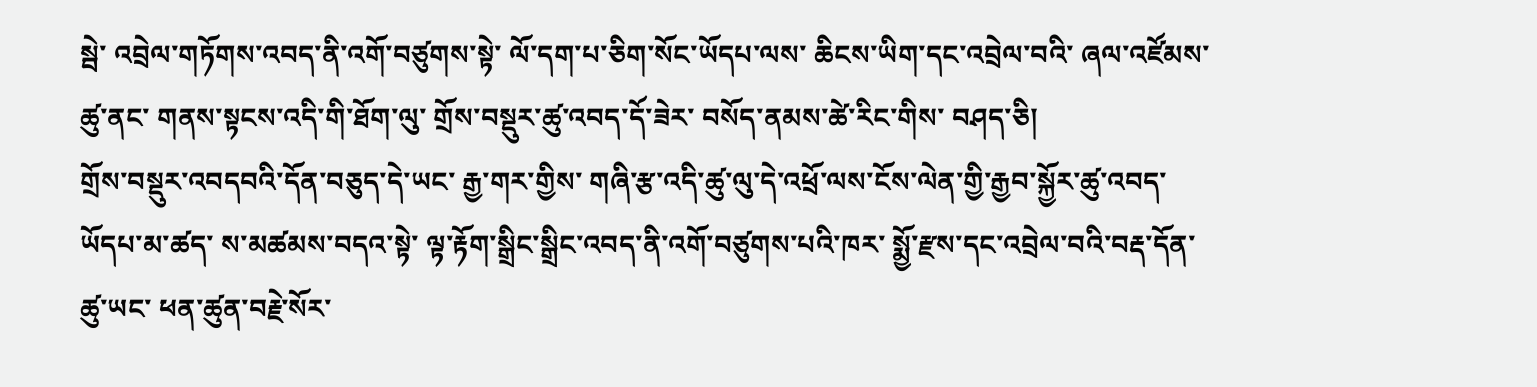སྦེ་ འབྲེལ་གཏོགས་འབད་ནི་འགོ་བཙུགས་སྟེ་ ལོ་དག་པ་ཅིག་སོང་ཡོདཔ་ལས་ ཆིངས་ཡིག་དང་འབྲེལ་བའི་ ཞལ་འཛོམས་ཚུ་ནང་ གནས་སྟངས་འདི་གི་ཐོག་ལུ་ གྲོས་བསྡུར་ཚུ་འབད་དོ་ཟེར་ བསོད་ནམས་ཚེ་རིང་གིས་ བཤད་ཅི།
གྲོས་བསྡུར་འབདབའི་དོན་བཅུད་དེ་ཡང་ རྒྱ་གར་གྱིས་ གཞི་རྩ་འདི་ཚུ་ལུ་དེ་འཕྲོ་ལས་ངོས་ལེན་གྱི་རྒྱབ་སྐྱོར་ཚུ་འབད་ཡོདཔ་མ་ཚད་ ས་མཚམས་བདའ་སྟེ་ ལྟ་རྟོག་སྒྲིང་སྒྲིང་འབད་ནི་འགོ་བཙུགས་པའི་ཁར་ སྨྱོ་རྫས་དང་འབྲེལ་བའི་བརྡ་དོན་ཚུ་ཡང་ ཕན་ཚུན་བརྗེ་སོར་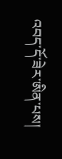འབད་དོ་ཟེར་ཨིན་པས།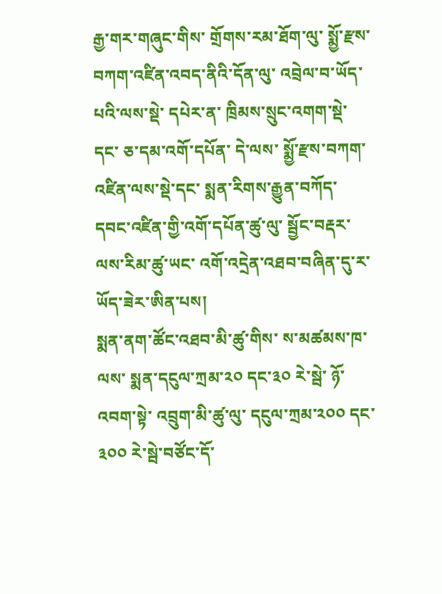རྒྱ་གར་གཞུང་གིས་ གྲོགས་རམ་ཐོག་ལུ་ སྨྱོ་རྫས་བཀག་འཛིན་འབད་ནིའི་དོན་ལུ་ འབྲེལ་བ་ཡོད་པའི་ལས་སྡེ་ དཔེར་ན་ ཁྲིམས་སྲུང་འགག་སྡེ་དང་ ཅ་དམ་འགོ་དཔོན་ དེ་ལས་ སྨྱོ་རྫས་བཀག་འཛིན་ལས་སྡེ་དང་ སྨན་རིགས་རྒྱུན་བཀོད་དབང་འཛིན་གྱི་འགོ་དཔོན་ཚུ་ལུ་ སྦྱོང་བརྡར་ལས་རིམ་ཚུ་ཡང་ འགོ་འདྲེན་འཐབ་བཞིན་དུ་ར་ ཡོད་ཟེར་ཨིན་པས།
སྨན་ནག་ཚོང་འཐབ་མི་ཚུ་གིས་ ས་མཚམས་ཁ་ལས་ སྨན་དངུལ་ཀྲམ་༢༠ དང་༣༠ རེ་སྦེ་ ཉོ་འབག་སྟེ་ འབྲུག་མི་ཚུ་ལུ་ དངུལ་ཀྲམ་༢༠༠ དང་༣༠༠ རེ་སྦེ་བཙོང་དོ་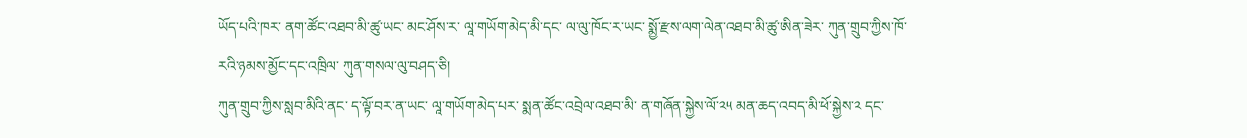ཡོད་པའི་ཁར་ ནག་ཚོང་འཐབ་མི་ཚུ་ཡང་ མང་ཤོས་ར་ ལཱ་གཡོག་མེད་མི་དང་ ལ་ལུ་ཁོང་ར་ཡང་ སྨྱོ་རྫས་ལག་ལེན་འཐབ་མི་ཚུ་ཨིན་ཟེར་ ཀུན་གྲུབ་ཀྱིས་ཁོ་རའི་ཉམས་མྱོང་དང་འཁྲིལ་ ཀུན་གསལ་ལུ་བཤད་ཅི།
ཀུན་གྲུབ་ཀྱིས་སླབ་མིའི་ནང་ ད་ལྟོ་བར་ན་ཡང་ ལཱ་གཡོག་མེད་པར་ སྨན་ཚོང་འབྲེལ་འཐབ་མི་ ན་གཞོན་སྐྱེས་ལོ་༢༥ མན་ཆད་འབད་མི་ཕོ་སྐྱེས་༢ དང་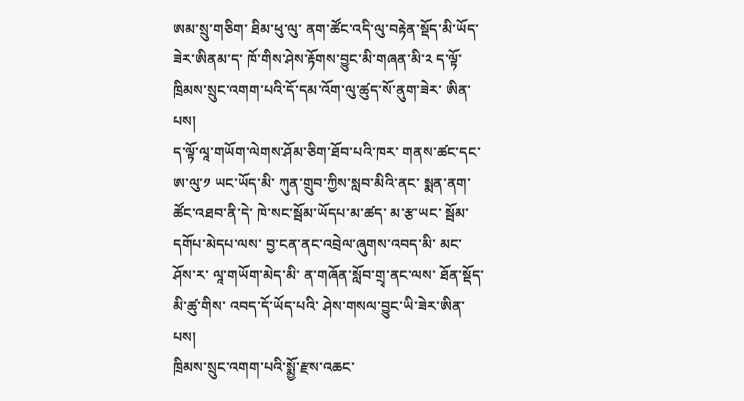ཨམ་སྲུ་གཅིག་ ཐིམ་ཕུ་ལུ་ ནག་ཚོང་འདི་ལུ་བརྟེན་སྡོད་མི་ཡོད་ཟེར་ཨིནམ་ད་ ཁོ་གིས་ཤེས་རྟོགས་བྱུང་མི་གཞན་མི་༢ ད་ལྟོ་ ཁྲིམས་སྲུང་འགག་པའི་དོ་དམ་འོག་ལུ་ཚུད་སོ་ནུག་ཟེར་ ཨིན་པས།
ད་ལྟོ་ལཱ་གཡོག་ལེགས་ཤོམ་ཅིག་ཐོབ་པའི་ཁར་ གནས་ཚང་དང་ ཨ་ལུ་༡ ཡང་ཡོད་མི་ ཀུན་གྲུབ་ཀྱིས་སླབ་མིའི་ནང་ སྨན་ནག་ཚོང་འཐབ་ནི་དེ་ ཁེ་སང་སྦོམ་ཡོདཔ་མ་ཚད་ མ་རྩ་ཡང་ སྦོམ་དགོཔ་མེདཔ་ལས་ བྱ་ངན་ནང་འབྲེལ་ཞུགས་འབད་མི་ མང་ཤོས་ར་ ལཱ་གཡོག་མེད་མི་ ན་གཞོན་སློབ་གྲྭ་ནང་ལས་ ཐོན་སྡོད་མི་ཚུ་གིས་ འབད་དོ་ཡོད་པའི་ ཤེས་གསལ་བྱུང་ཡི་ཟེར་ཨིན་པས།
ཁྲིམས་སྲུང་འགག་པའི་སྨྱོ་རྫས་འཆང་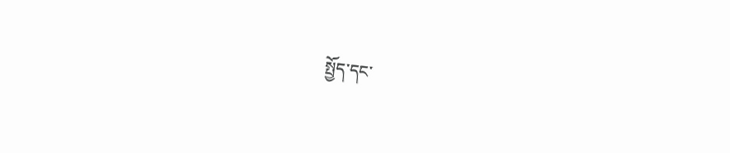སྤྱོད་དང་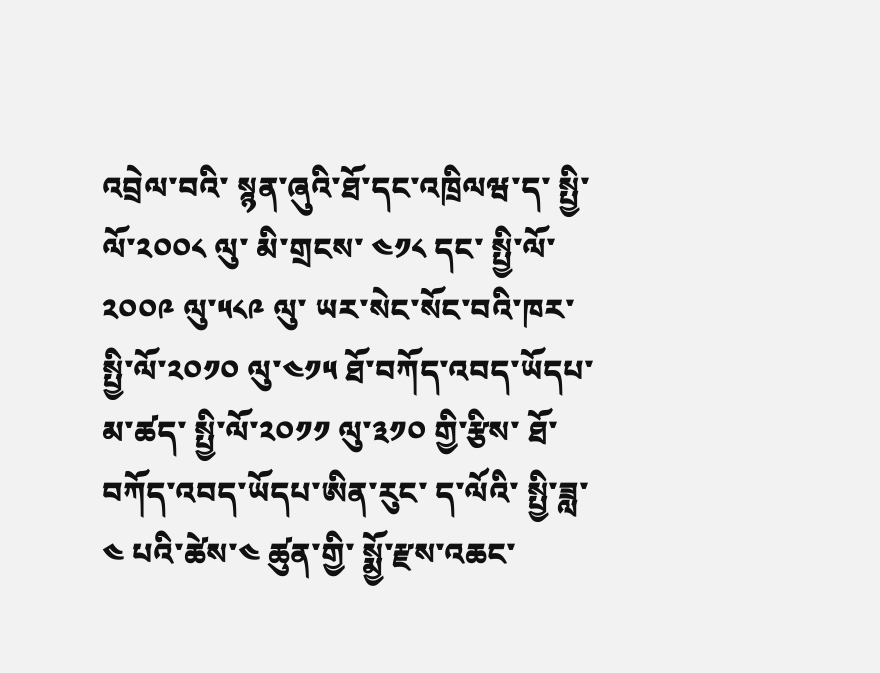འབྲེལ་བའི་ སྙན་ཞུའི་ཐོ་དང་འཁྲིལཝ་ད་ སྤྱི་ལོ་༢༠༠༨ ལུ་ མི་གྲངས་ ༤༡༨ དང་ སྤྱི་ལོ་༢༠༠༩ ལུ་༥༨༩ ལུ་ ཡར་སེང་སོང་བའི་ཁར་ སྤྱི་ལོ་༢༠༡༠ ལུ་༤༡༥ ཐོ་བཀོད་འབད་ཡོདཔ་མ་ཚད་ སྤྱི་ལོ་༢༠༡༡ ལུ་༣༡༠ གྱི་རྩིས་ ཐོ་བཀོད་འབད་ཡོདཔ་ཨིན་རུང་ ད་ལོའི་ སྤྱི་ཟླ་༤ པའི་ཚེས་༤ ཚུན་གྱི་ སྨྱོ་རྫས་འཆང་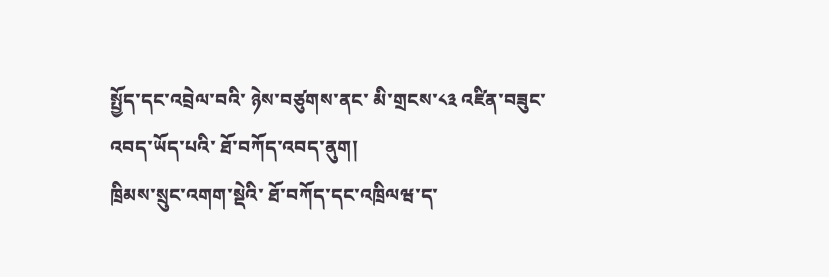སྤྱོད་དང་འབྲེལ་བའི་ ཉེས་བཙུགས་ནང་ མི་གྲངས་༨༣ འཛིན་བཟུང་འབད་ཡོད་པའི་ ཐོ་བཀོད་འབད་ནུག།
ཁྲིམས་སྲུང་འགག་སྡེའི་ ཐོ་བཀོད་དང་འཁྲིལཝ་ད་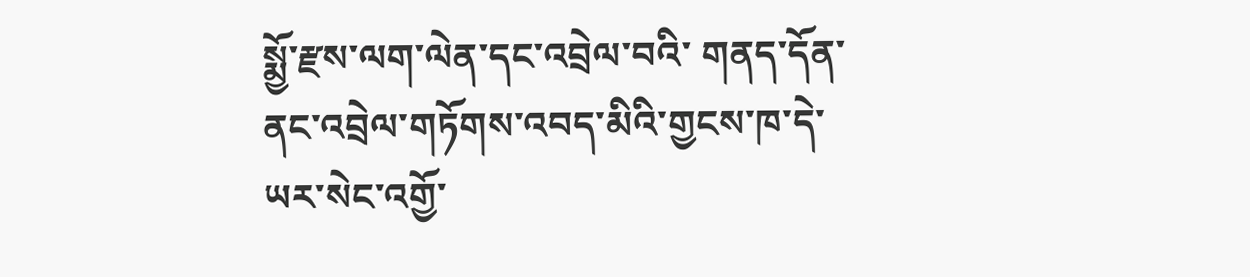སྨྱོ་རྫས་ལག་ལེན་དང་འབྲེལ་བའི་ གནད་དོན་ནང་འབྲེལ་གཏོགས་འབད་མིའི་གྱངས་ཁ་དེ་ ཡར་སེང་འགྱོ་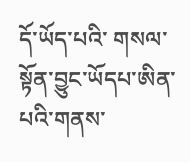དོ་ཡོད་པའི་ གསལ་སྟོན་བྱུང་ཡོདཔ་ཨིན་པའི་གནས་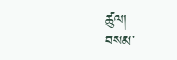ཚུལ།
བསམ་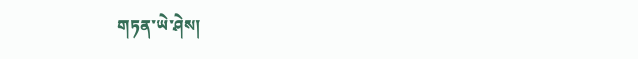གཏན་ཡེ་ཤེས།